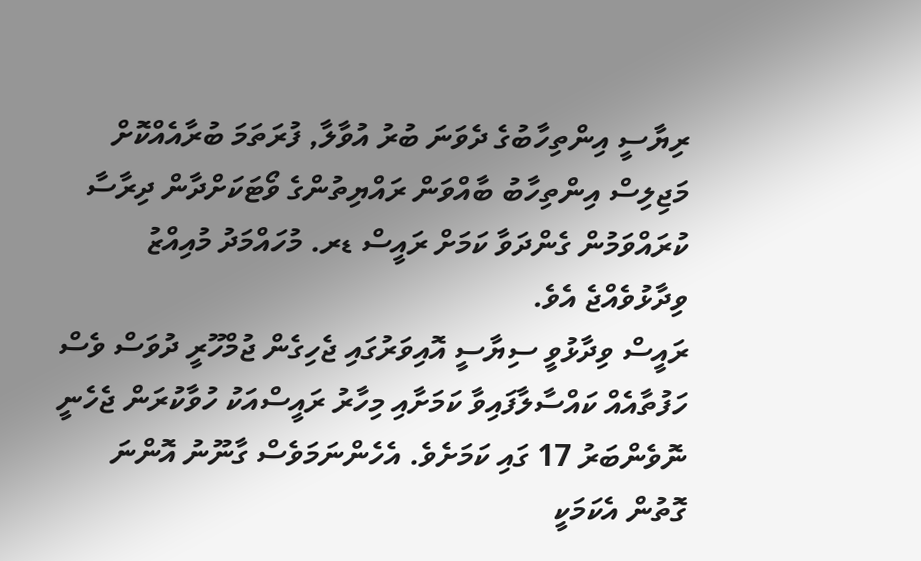ރިޔާސީ އިންތިހާބުގެ ދެވަނަ ބުރު އުވާލާ, ފުރަތަމަ ބުރާއެއްކޮށް މަޖިލިސް އިންތިހާބު ބާއްވަން ރައްޔިތުންގެ ވޯޓަކަށްދާން ދިރާސާ ކުރައްވަމުން ގެންދަވާ ކަމަށް ރައީސް ޑރ. މުހައްމަދު މުއިއްޒު ވިދާޅުވެއްޖެ އެވެ.
ރައީސް ވިދާޅުވީ ސިޔާސީ އޮއިވަރުގައި ޖެހިގެން ޖުމްހޫރީ ދުވަސް ވެސް ހަފުތާއެއް ކައްސާލާފައިވާ ކަމަށާއި މިހާރު ރައީސްއަކު ހުވާކުރަން ޖެހެނީ ނޮވެންބަރު 17 ގައި ކަމަށެވެ. އެހެންނަމަވެސް ގާނޫނު އޮންނަ ގޮތުން އެކަމަކީ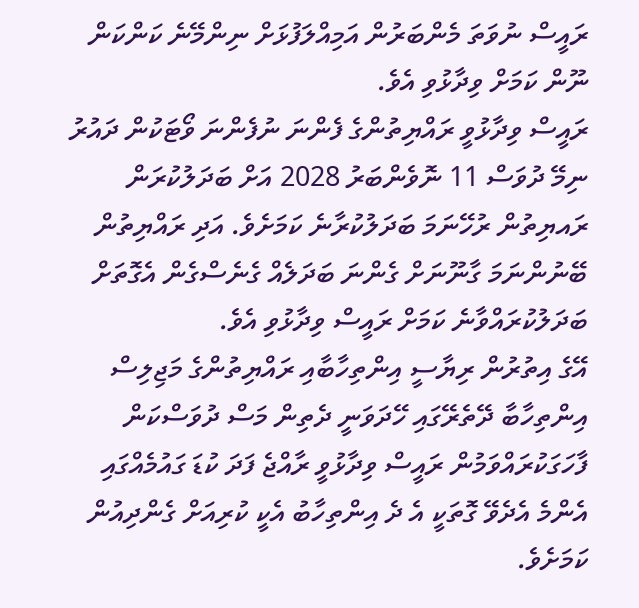ރައީސް ނުވަތަ މެންބަރުން އަމިއްލަފުޅަށް ނިންމޭނެ ކަންކަން ނޫން ކަމަށް ވިދާޅުވި އެވެ.
ރައީސް ވިދާޅުވީ ރައްޔިތުންގެ ފެންނަ ނުފެންނަ ވޯޓަކުން ދައުރު ނިމޭ ދުވަސް 11 ނޮވެންބަރު 2028 އަށް ބަދަލުކުރަން ރައޔިތުން ރުހޭނަމަ ބަދަލުކުރާނެ ކަމަށެވެ. އަދި ރައްޔިތުން ބޭނުންނަމަ ގާނޫނަށް ގެންނަ ބަދަލެއް ގެނެސްގެން އެގޮތަށް ބަދަލުކުރައްވާނެ ކަމަށް ރައީސް ވިދާޅުވި އެވެ.
އޭގެ އިތުރުން ރިޔާސީ އިންތިހާބާއި ރައްޔިތުންގެ މަޖިލިސް އިންތިހާބާ ދޭތެރޭގައި ހޭދަވަނީ ދެތިން މަސް ދުވަސްކަން ފާހަގަކުރައްވަމުން ރައީސް ވިދާޅުވީ ރާއްޖެ ފަދަ ކުޑަ ގައުމެއްގައި އެންމެ އެދެވޭ ގޮތަކީ އެ ދެ އިންތިހާބު އެކީ ކުރިއަށް ގެންދިއުން ކަމަށެވެ.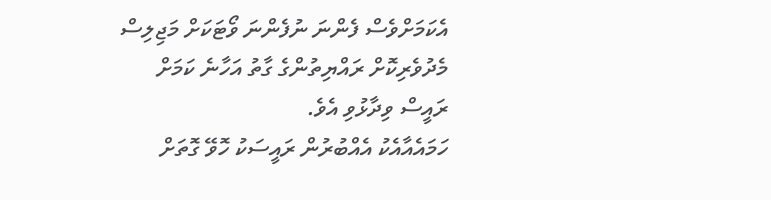އެކަމަށްވެސް ފެންނަ ނުފެންނަ ވޯޓަކަށް މަޖިލިސް މެދުވެރިކޮށް ރައްޔިތުންގެ ގާތު އަހާނެ ކަމަށް ރައީސް ވިދާޅުވި އެވެ.
ހަމައެއާއެކު އެއްބުރުން ރައީސަކު ހޮވޭ ގޮތަށް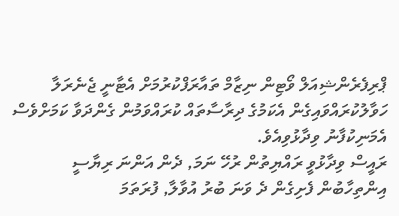ޕްރިފެރެންޝިއަލް ވޯޓިން ނިޒާމް ތައާރަފްކުރުމަށް އެޓާނީ ޖެނެރަލާ ހަވާލުކުރައްވައިގެން އެކަމުގެ ދިރާސާތައް ކުރައްވަމުން ގެންދަވާ ކަމަށްވެސް އެމަނިކުފާނު ވިދާޅުވިއެވެ.
ރައީސް ވިދާޅުވީ ރައްޔިތުން ރުހޭ ނަމަ, ދެން އަންނަ ރިޔާސީ އިންތިހާބުން ފެށިގެން ދެ ވަނަ ބުރު އުވާލާ, ފުރަތަމަ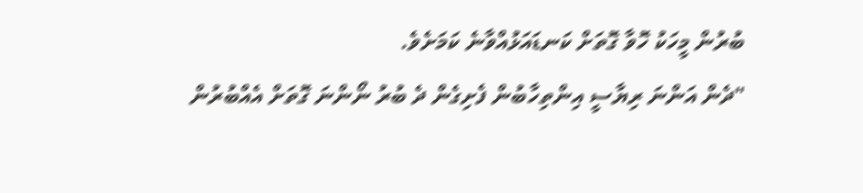ބުރުން މީހަކު ހޮވާ ގޮތަށް ކަނޑައަޅުއްވާނެ ކަމަށެވެ.
"ދެން އަންނަ ރިޔާސީ އިންތިހާބުން ފެށިގެން ދެ ބުރު ނޯންނަ ގޮތަށް އެއްބުރުން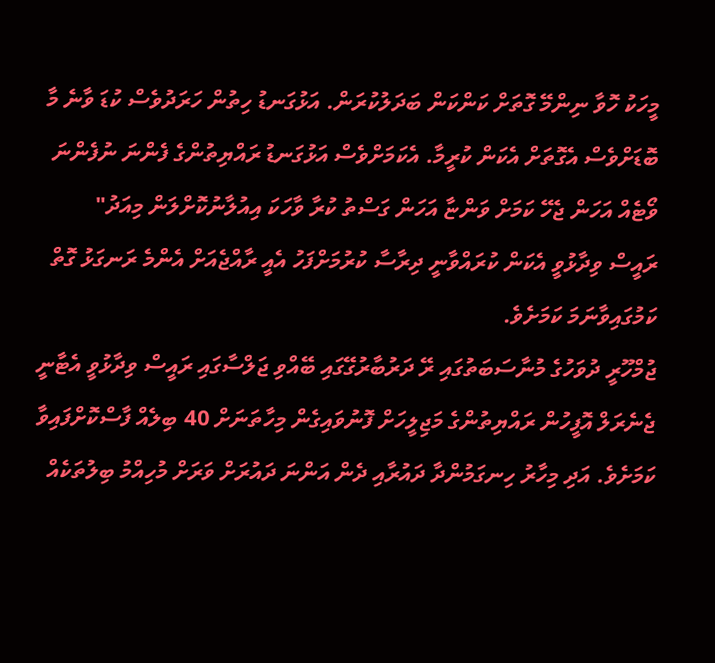މީހަކު ހޮވާ ނިންމޭ ގޮތަށް ކަންކަން ބަދަލުކުރަން. އަޅުގަނޑު ހިތުން ހަރަދުވެސް ކުޑަ ވާނެ މާ ބޮޑަށްވެސް އެގޮތަށް އެކަން ކުރީމާ. އެކަމަށްވެސް އަޅުގަނޑު ރައްޔިތުންގެ ފެންނަ ނުފެންނަ ވޯޓެއް އަހަން ޖެހޭ ކަމަށް ވަންޏާ އަހަން ގަސްތު ކުރާ ވާހަކަ އިއުލާނުކޮށްލަން މިއަދު"
ރައީސް ވިދާޅުވީ އެކަން ކުރައްވާނީ ދިރާސާ ކުރުމަށްފަހު އެއީ ރާއްޖެއަށް އެންމެ ރަނގަޅު ގޮތް ކަމުގައިވާނަމަ ކަމަށެވެ.
ޖުމްހޫރީ ދުވަހުގެ މުނާސަބަތުގައި ރޭ ދަރުބާރުގޭގައި ބޭއްވި ޖަލްސާގައި ރައީސް ވިދާޅުވީ އެޓާނީ ޖެނެރަލް އޮފީހުން ރައްޔިތުންގެ މަޖިލީހަށް ފޮނުވައިގެން މިހާތަނަށް 40 ބިލެއް ފާސްކޮށްފައިވާ ކަމަށެވެ. އަދި މިހާރު ހިނގަމުންދާ ދައުރާއި ދެން އަންނަ ދައުރަށް ވަރަށް މުހިއްމު ބިލުތަކެއް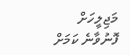މަޖިލީހަށް ފޮނުވާނެ ކަމަށް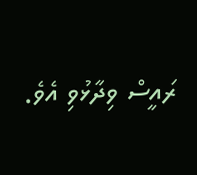ރައީސް ވިދާޅުވި އެވެ.